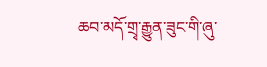ཆབ་མདོ་གྲྭ་རྒྱུན་ཟུང་གི་ཞུ་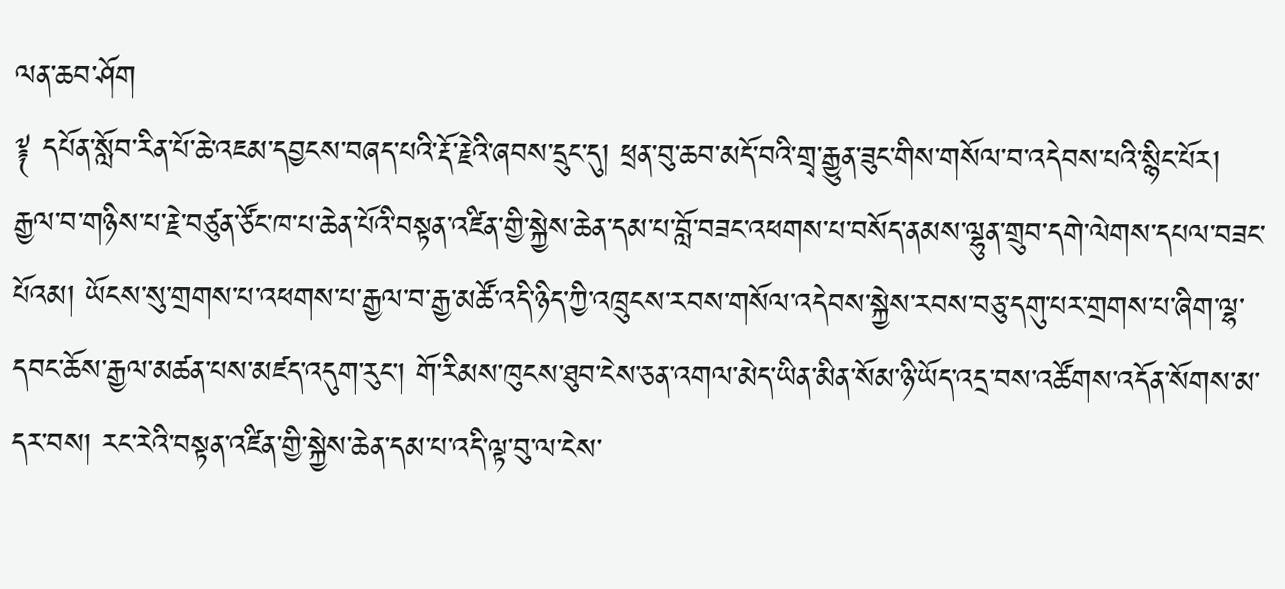ལན་ཆབ་ཤོག
༈ དཔོན་སློབ་རིན་པོ་ཆེ་འཇམ་དབྱངས་བཞད་པའི་རྡོ་རྗེའི་ཞབས་དྲུང་དུ། ཕྲན་བུ་ཆབ་མདོ་བའི་གྲྭ་རྒྱུན་ཟུང་གིས་གསོལ་བ་འདེབས་པའི་སྙིང་པོར། རྒྱལ་བ་གཉིས་པ་རྗེ་བཙུན་ཙོང་ཁ་པ་ཆེན་པོའི་བསྟན་འཛིན་གྱི་སྐྱེས་ཆེན་དམ་པ་བློ་བཟང་འཕགས་པ་བསོད་ནམས་ལྷུན་གྲུབ་དགེ་ལེགས་དཔལ་བཟང་པོའམ། ཡོངས་སུ་གྲགས་པ་འཕགས་པ་རྒྱལ་བ་རྒྱ་མཚོ་འདི་ཉིད་ཀྱི་འཁྲུངས་རབས་གསོལ་འདེབས་སྐྱེས་རབས་བཅུ་དགུ་པར་གྲགས་པ་ཞིག་ལྷ་དབང་ཆོས་རྒྱལ་མཚན་པས་མཛད་འདུག་རུང་། གོ་རིམས་ཁུངས་ཐུབ་ངེས་ཅན་འགལ་མེད་ཡིན་མིན་སོམ་ཉི་ཡོད་འདྲ་བས་འཚོགས་འདོན་སོགས་མ་དར་བས། རང་རེའི་བསྟན་འཛིན་གྱི་སྐྱེས་ཆེན་དམ་པ་འདི་ལྟ་བུ་ལ་ངེས་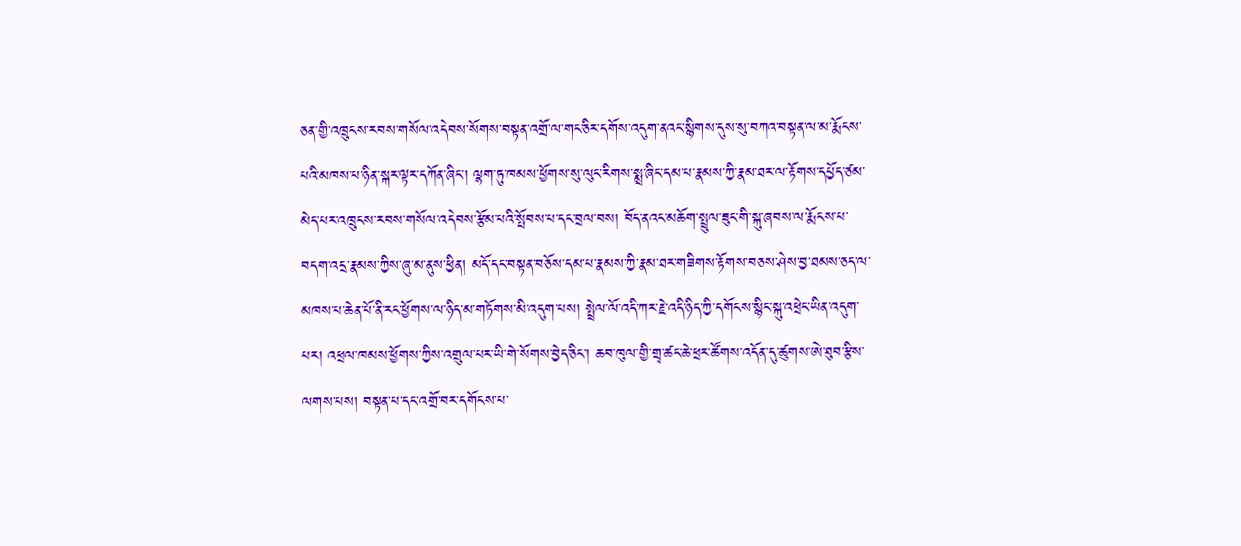ཅན་གྱི་འཁྲུངས་རབས་གསོལ་འདེབས་སོགས་བསྟན་འགྲོ་ལ་གང་ཅིར་དགོས་འདུག་ནའང་སྙིགས་དུས་སུ་བཀའ་བསྟན་ལ་མ་རྨོངས་པའི་མཁས་པ་ཉིན་སྐར་ལྟར་དཀོན་ཞིང་། ལྷག་ཏུ་ཁམས་ཕྱོགས་སུ་ལུང་རིགས་སྨྲ་ཞིང་དམ་པ་རྣམས་ཀྱི་རྣམ་ཐར་ལ་རྟོགས་དཔྱོད་ཙམ་མེད་པར་འཁྲུངས་རབས་གསོལ་འདེབས་རྩོམ་པའི་སྤོབས་པ་དང་བྲལ་བས། བོད་ནའང་མཆོག་སྤྲུལ་ཟུང་གི་སྐུ་ཞབས་ལ་རྨོངས་པ་བདག་འདྲ་རྣམས་ཀྱིས་ཞུ་མ་ནུས་ཕྱིན། མདོ་དང་བསྟན་བཅོས་དམ་པ་རྣམས་ཀྱི་རྣམ་ཐར་གཟིགས་རྟོགས་བཅས་ཤེས་བྱ་ཐམས་ཅད་ལ་མཁས་པ་ཆེན་པོ་ནི་རང་ཕྱོགས་ལ་ཉིད་མ་གཏོགས་མི་འདུག་པས། སྤྲེལ་ལོ་འདི་ཀར་རྗེ་འདི་ཉིད་ཀྱི་དགོངས་སྙིང་སྐུ་འཕྲེང་ཡིན་འདུག་པར། འཕྲལ་ཁམས་ཕྱོགས་ཀྱིས་འགྲུལ་པར་ཡི་གེ་སོགས་བྱེད་ཅིང་། ཆབ་ཁུལ་གྱི་གྲྭ་ཚང་ཆེ་ཕྲར་ཚོགས་འདོན་དུ་ཚུགས་ཨེ་ཐུབ་རྩིས་ལགས་པས། བསྟན་པ་དང་འགྲོ་བར་དགོངས་པ་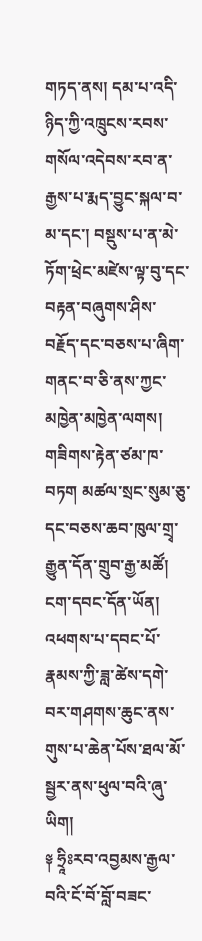གཏད་ནས། དམ་པ་འདི་ཉིད་ཀྱི་འཁྲུངས་རབས་གསོལ་འདེབས་རབ་ན་རྒྱས་པ་རྨད་བྱུང་སྐལ་བ་མ་དང་། བསྡུས་པ་ན་མེ་ཏོག་ཕྲེང་མཛེས་ལྟ་བུ་དང་བརྟན་བཞུགས་ཤིས་བརྗོད་དང་བཅས་པ་ཞིག་གནང་བ་ཅི་ནས་ཀྱང་མཁྱེན་མཁྱེན་ལགས། གཟིགས་རྟེན་ཙམ་ཁ་བཏག མཚལ་སྲང་སུམ་ཅུ་དང་བཅས་ཆབ་ཁུལ་གྲྭ་རྒྱུན་དོན་གྲུབ་རྒྱ་མཚོ། ངག་དབང་དོན་ཡོན། འཕགས་པ་དབང་པོ་རྣམས་ཀྱི་ཟླ་ཚེས་དགེ་བར་གཤགས་ཆུང་ནས་གུས་པ་ཆེན་པོས་ཐལ་མོ་སྦྱར་ནས་ཕུལ་བའི་ཞུ་ཡིག།
༈ ཧྲཱིཿརབ་འབྱམས་རྒྱལ་བའི་ངོ་བོ་བློ་བཟང་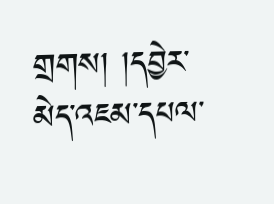གྲགས། །དབྱེར་མེད་འཇམ་དཔལ་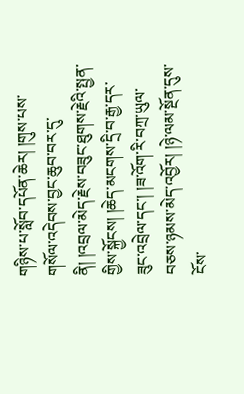གཉིས་པ་སློབ་དཔོན་ཆེར། །གུས་པས་གསོལ་འདེབས་བྱང་ཆུབ་བར་དུ་ནི། །འབྲལ་མེད་རྗེས་བཟུང་ཐུགས་རྗེའི་སྤྱན་གྱིས་སྐྱོངས། །ཆེད་མངགས་དྲི་བ་རྒྱ་དར་ཟུང་འབྲེལ་དང་། །ཟ་འོག་རི་བཀྲ་ཡུལ་བཅས་ཉམས་མེད་འབྱོར། །ཉེ་ལམ་སྔོན་དུས་ངོས་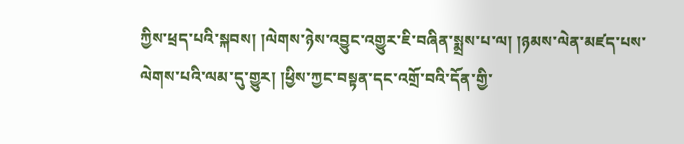ཀྱིས་ཕྲད་པའི་སྐབས། །ལེགས་ཉེས་འབྱུང་འགྱུར་ཇི་བཞིན་སྨྲས་པ་ལ། །ཉམས་ལེན་མཛད་པས་ལེགས་པའི་ལམ་དུ་གྱུར། །ཕྱིས་ཀྱང་བསྟན་དང་འགྲོ་བའི་དོན་གྱི་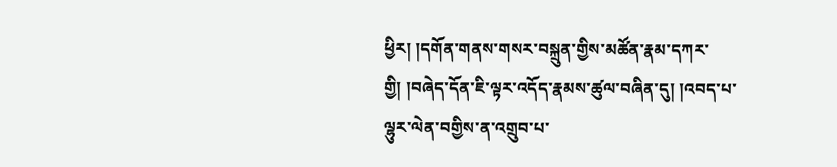ཕྱིར། །དགོན་གནས་གསར་བསྐྲུན་གྱིས་མཚོན་རྣམ་དཀར་གྱི། །བཞེད་དོན་ཇི་ལྟར་འདོད་རྣམས་ཚུལ་བཞིན་དུ། །འབད་པ་ལྷུར་ལེན་བགྱིས་ན་འགྲུབ་པ་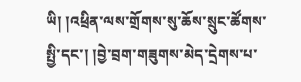ཡི། །འཕྲིན་ལས་གྲོགས་སུ་ཆོས་སྲུང་ཚོགས་སྤྱི་དང་། །བྱེ་བྲག་གཟུགས་མེད་དྲེགས་པ་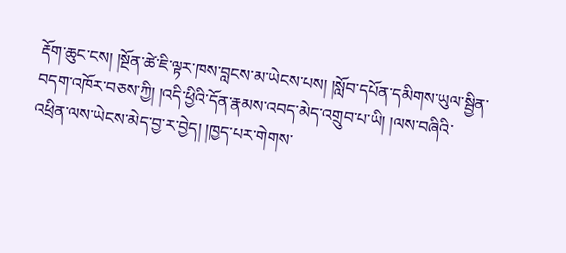རྡོག་ཆུང་ངས། །སྔོན་ཚེ་ཇི་ལྟར་ཁས་བླངས་མ་ཡེངས་པས། །སློབ་དཔོན་དམིགས་ཡུལ་སྦྱིན་བདག་འཁོར་བཅས་ཀྱི། །འདི་ཕྱིའི་དོན་རྣམས་འབད་མེད་འགྲུབ་པ་ཡི། །ལས་བཞིའི་འཕྲིན་ལས་ཡེངས་མེད་བྱ་ར་བྱེད། །ཁྱད་པར་གེགས་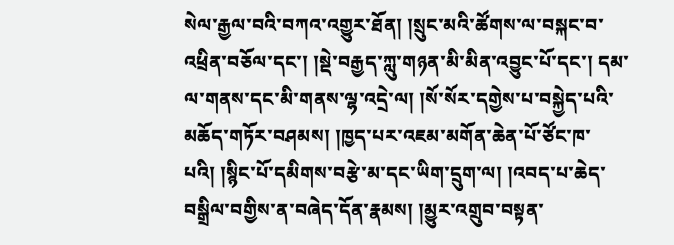སེལ་རྒྱལ་བའི་བཀའ་འགྱུར་ཐོན། །སྲུང་མའི་ཚོགས་ལ་བསྐང་བ་འཕྲིན་བཅོལ་དང་། །སྡེ་བརྒྱད་ཀླུ་གཉན་མི་མིན་འབྱུང་པོ་དང་། དམ་ལ་གནས་དང་མི་གནས་ལྷ་འདྲེ་ལ། །སོ་སོར་དགྱེས་པ་བསྐྱེད་པའི་མཆོད་གཏོར་བཤམས། །ཁྱད་པར་འཇམ་མགོན་ཆེན་པོ་ཙོང་ཁ་པའི། །སྙིང་པོ་དམིགས་བརྩེ་མ་དང་ཡིག་དྲུག་ལ། །འབད་པ་ཆེད་བསྒྲིལ་བགྱིས་ན་བཞེད་དོན་རྣམས། །མྱུར་འགྲུབ་བསྟན་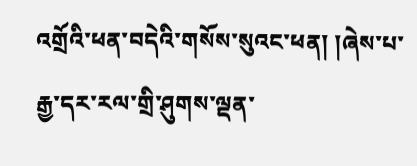འགྲོའི་ཕན་བདེའི་གསོས་སུའང་ཕན། །ཞེས་པ་རྒྱ་དར་རལ་གྲི་ཤུགས་ལྡན་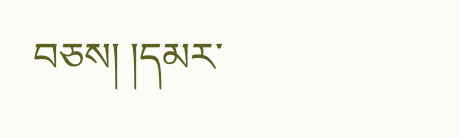བཅས། །དམར་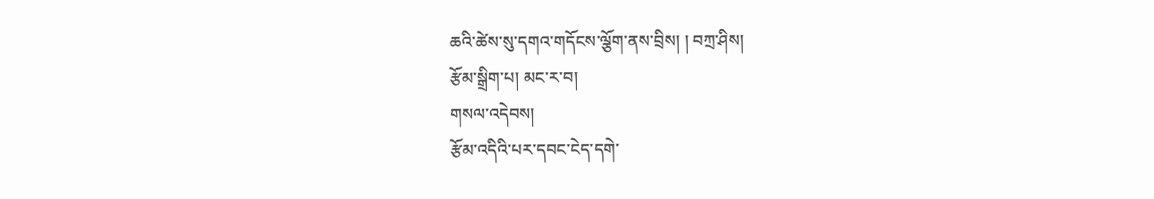ཆའི་ཚེས་སུ་དགའ་གདོངས་ལྕོག་ནས་བྲིས། ། བཀྲ་ཤིས།
རྩོམ་སྒྲིག་པ། མང་ར་བ།
གསལ་འདེབས།
རྩོམ་འདིའི་པར་དབང་ངེད་དགེ་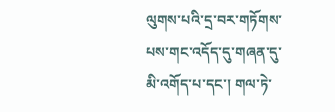ལུགས་པའི་དྲ་བར་གཏོགས་པས་གང་འདོད་དུ་གཞན་དུ་མི་འགོད་པ་དང་། གལ་ཏེ་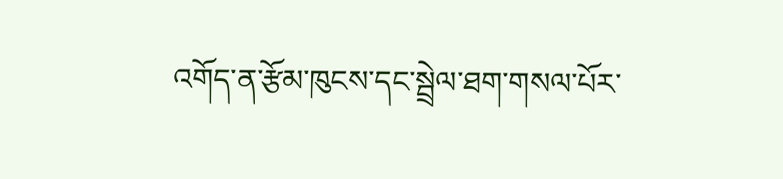འགོད་ན་རྩོམ་ཁུངས་དང་སྦྲེལ་ཐག་གསལ་པོར་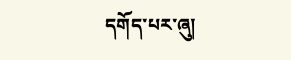དགོད་པར་ཞུ།